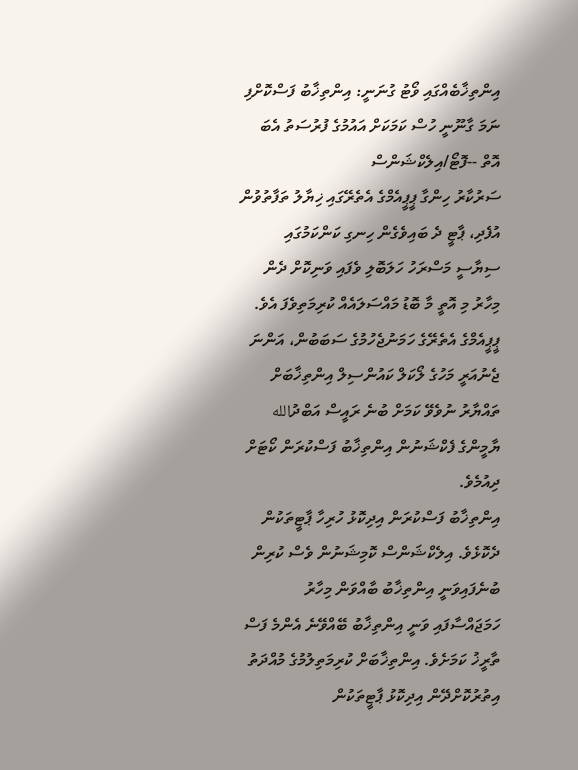އިންތިޚާބެއްގައި ވޯޓު ގުނަނީ: އިންތިޚާބު ފަސްކޮށްފި ނަމަ ގާނޫނީ ހުސް ކަމަކަށް އައުމުގެ ފުރުސަތު އެބަ އޮތް --ފޮޓޯ/އިލެކްޝަންސް
ސަރުކާރު ހިންގާ ޕީޕީއެމްގެ އެތެރޭގައި ޚިޔާލު ތަފާތުވުން އުފެދި، ޕާޓީ ދެ ބައިވެގެން ހިނގި ކަންކަމުގައި ސިޔާސީ މަސްރަހު ހަލަބޮލި ވެފައި ވަނިކޮށް ދެން މިހާރު މި އޮތީ މާ ބޮޑު މައްސަލައެއް ކުރިމަތިވެފަ އެވެ. ޕީޕީއެމްގެ އެތެރޭގެ ހަމަނުޖެހުމުގެ ސަބަބުން، އަންނަ ޖެނުއަރީ މަހުގެ ލޯކަލް ކައުންސިލް އިންތިޚާބަށް ތައްޔާރު ނުވެވޭ ކަމަށް ބުނެ ރައީސް އަބްދުالله ޔާމީންގެ ފެކްޝަނުން އިންތިޚާބު ފަސްކުރަން ކޯޓަށް ދިއުމެވެ.
އިންތިޚާބު ފަސްކުރަން އިދިކޮޅު ހުރިހާ ޕާޓީތަކުން ދެކޮޅެވެ. އިލެކްޝަންސް ކޮމިޝަނުން ވެސް ކުރިން ބުނެފައިވަނީ އިންތިޚާބު ބާއްވަން މިހާރު ހަމަޖައްސާފައި ވަނީ އިންތިޚާބު ބޭއްވޭނެ އެންމެ ފަސް ތާރީޚު ކަމަށެވެ. އިންތިޚާބަށް ކުރިމަތިލުމުގެ މުއްދަތު އިތުރުކޮށްދޭން އިދިކޮޅު ޕާޓީތަކުން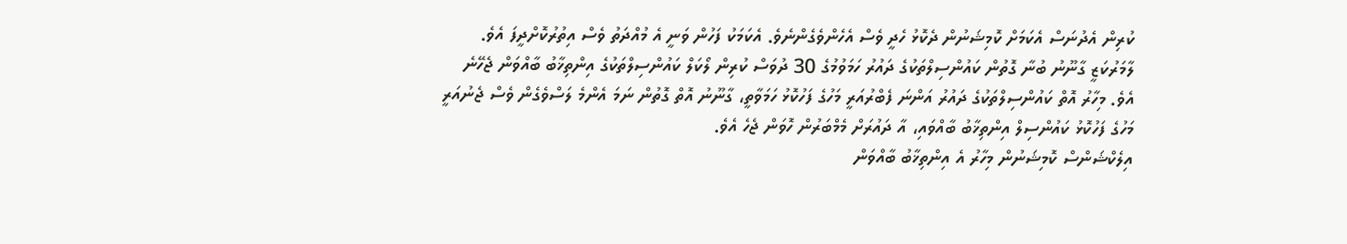ކުރިން އެދުނަސް އެކަމަށް ކޮމިޝަނުން ދެކޮޅު ހެދީ ވެސް އެހެންވެގެންނެވެ. އެކަމަކު ފަހުން ވަނީ އެ މުއްދަތު ވެސް އިތުރުކޮށްދީފަ އެވެ.
ލާމަރުކަޒީ ގާނޫނު ބުނާ ގޮތުން ކައުންސިލްތަކުގެ ދައުރު ހަމަވުމުގެ 30 ދުވަސް ކުރިން ލޯކަލް ކައުންސިލްތަކުގެ އިންތިޚާބު ބާއްވަން ޖެހޭނެ އެވެ. މިހާރު އޮތް ކައުންސިލްތަކުގެ ދައުރު އަންނަ ފެބްރުއަރީ މަހުގެ ފަހުކޮޅު ހަމަވާތީ، ގާނޫނު އޮތް ގޮތުން ނަމަ އެންމެ ލަސްވެގެން ވެސް ޖެނުއަރީ މަހުގެ ފަހުކޮޅު ކައުންސިލް އިންތިޚާބު ބާއްވައި، އާ ދައުރަށް މެމްބަރުން ހޮވަން ޖެހެ އެވެ.
އިލެކްޝަންސް ކޮމިޝަނުން މިހާރު އެ އިންތިޚާބު ބާއްވަން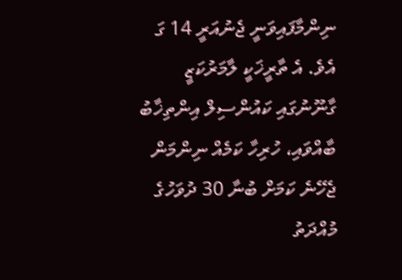ނިންމާފައިވަނީ ޖެނުއަރީ 14 ގަ އެވެ. އެ ތާރީޚަކީ ލާމަރުކަޒީ ގާނޫނުގައި ކައުންސިލް އިންތިޚާބު ބާއްވައި، ހުރިހާ ކަމެއް ނިންމަން ޖެހޭނެ ކަމަށް ބުނާ 30 ދުވަހުގެ މުއްދަތު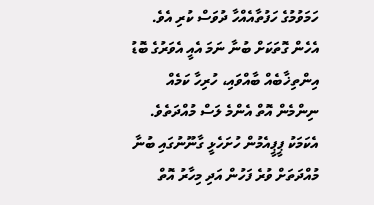ހަމަވުމުގެ ހަފުތާއެއްހާ ދުވަސް ކުރި އެވެ. އެހެން ގޮތަކަށް ބުނާ ނަމަ އެއީ އެވަރުގެ ބޮޑު އިންތިޚާބެއް ބާއްވައި، ހުރިހާ ކަމެއް ނިންމެން އޮތް އެންމެ ލަސް މުއްދަތެވެ.
އެކަމަކު ޕީޕީއެމުން ހުށަހެޅީ ގާނޫނުގައި ބުނާ މުއްދަތަށް ވުރެ ފަހުން އަދި މިހާރު އޮތް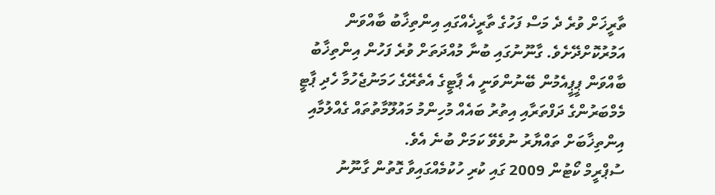ތާރީޚަށް ވުރެ ދެ މަސް ފަހުގެ ތާރީޚެއްގައި އިންތިޚާބު ބާއްވަން އަމުރުކޮށްދޭށެވެ. ގާނޫނުގައި ބުނާ މުއްދަތަށް ވުރެ ފަހުން އިންތިޚާބު ބާއްވަން ޕީޕީއެމުން ބޭނުންވަނީ އެ ޕާޓީގެ އެތެރޭގެ ހަމަނުޖެހުމާ ހެދި ޕާޓީ މެމްބަރުންގެ ދަފްތަރާއި އިތުރު ބައެއް މުހިންމު މައުލޫމާތުތައް ގެއްލުމާއި އިންތިޚާބަށް ތައްޔާރު ނުވެވޭ ކަމަށް ބުނެ އެވެ.
ސުޕްރީމް ކޯޓުން 2009 ގައި ކުރި ހުކުމެއްގައިވާ ގޮތުން ގާނޫނު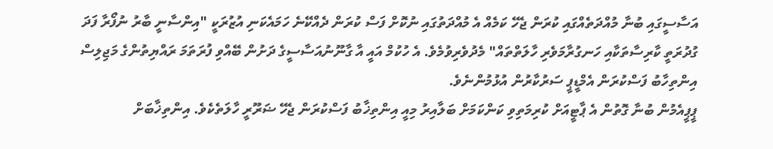އަސާސީގައި ބުނާ މުއްދަތެއްގައި ކުރަން ޖެހޭ ކަމެއް އެ މުއްދަތުގައި ނުކޮށް ފަސް ކުރަން ދެއްކޭނެ ހަމައެކަނި އުޒުރަކީ "އިންސާނީ ބާރު ނުފޯރާ ފަދަ ގުދުރަތީ ކާރިސާތަކާއި ހަނގުރާމަވެރި ހާލަތްތައް" މެދުވެރިވުމެވެ. އެ ހުކުމް އައީ އާ ގާނޫނުއަސާސީގެ ދަށުން ބޭއްވި ފުރަތަމަ ރައްޔިތުންގެ މަޖިލިސް އިންތިހާބު ފަސްކުރަން އެމްޑީޕީ ސަރުކާރުން އުޅުމުންނެވެ.
ޕީޕީއެމުން ބުނާ ގޮތުން އެ ޕާޓީއަށް ކުރިމަތިވި ކަންކަމަށް ބަލާއިރު މިއީ އިންތިޚާބު ފަސްކުރަން ޖެހޭ ޟަރޫރީ ހާލަތެކެވެ. އިންތިޚާބަށް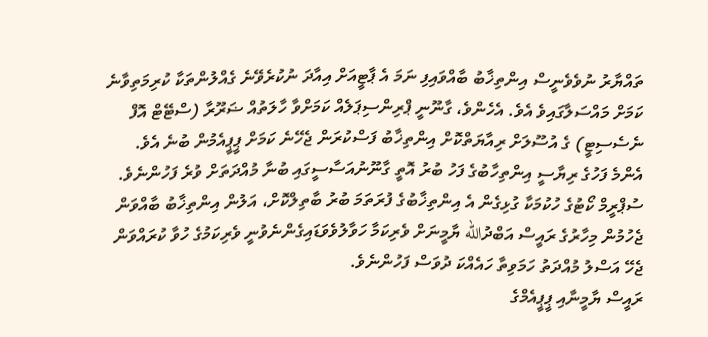ތައްޔާރު ނުވެވެނީސް އިންތިޚާބު ބާއްވައިފި ނަމަ އެ ޕާޓީއަށް އިއާދަ ނުކުރެވޭނެ ގެއްލުންތަކާ ކުރިމަތިވާނެ ކަމަށް މައްސަލާގައިވެ އެވެ. އެހެންވެ، ގާނޫނީ ޕްރިންސިޕަލެއް ކަމަށްވާ ހާލަތުއް ޟަރޫރާ (ސްޓޭޓް އޮފް ނެސެސިޓީ) ގެ އުސޫލަށް ރިއާޔަތްކޮށް އިންތިޚާބު ފަސްކުރަން ޖެހޭނެ ކަމަށް ޕީޕީއެމުން ބުނެ އެވެ.
އެންމެ ފަހުގެ ރިޔާސީ އިންތިހާބުގެ ފަހު ބުރު އޮތީ ގާނޫނުއަސާސީގައި ބުނާ މުއްދަތަށް ވުރެ ފަހުންނެވެ. ސުޕްރީމް ކޯޓުގެ ހުކުމަކާ ގުޅިގެން އެ އިންތިޚާބުގެ ފުރަތަމަ ބުރު ބާތިލްކޮށް، އަލުން އިންތިޚާބު ބާއްވަން ޖެހުމުން މިހާރުގެ ރައީސް އަބްދުالله ޔާމީނަށް ވެރިކަމާ ހަވާލުވެވަޑައިގެންނެވުނީ ވެރިކަމުގެ ހުވާ ކުރައްވަން ޖެހޭ އަސްލު މުއްދަތު ހަމަވިތާ ހައެއްކަ ދުވަސް ފަހުންނެވެ.
ރައީސް ޔާމީނާއި ޕީޕީއެމްގެ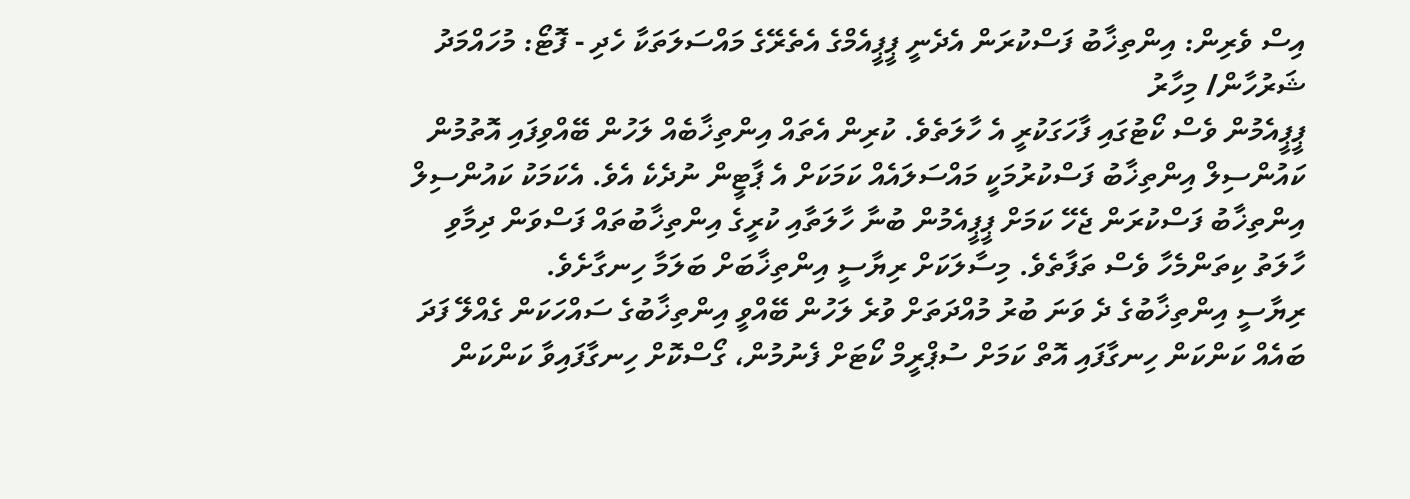އިސް ވެރިން: އިންތިޚާބު ފަސްކުރަން އެދެނީ ޕީޕީއެމްގެ އެތެރޭގެ މައްސަލަތަކާ ހެދި - ފޮޓޯ: މުހައްމަދު ޝަރުހާން/ މިހާރު
ޕީޕީއެމުން ވެސް ކޯޓުގައި ފާހަގަކުރީ އެ ހާލަތެވެ. ކުރިން އެތައް އިންތިޚާބެއް ލަހުން ބޭއްވިފައި އޮތުމުން ކައުންސިލް އިންތިޚާބު ފަސްކުރުމަކީ މައްސަލައެއް ކަމަކަށް އެ ޕާޓީން ނުދެކެ އެވެ. އެކަމަކު ކައުންސިލް އިންތިޚާބު ފަސްކުރަން ޖެހޭ ކަމަށް ޕީޕީއެމުން ބުނާ ހާލަތާއި ކުރީގެ އިންތިޚާބުތައް ފަސްވަން ދިމާވި ހާލަތު ކިތަންމެހާ ވެސް ތަފާތެވެ. މިސާލަކަށް ރިޔާސީ އިންތިޚާބަށް ބަލަމާ ހިނގާށެވެ.
ރިޔާސީ އިންތިޚާބުގެ ދެ ވަނަ ބުރު މުއްދަތަށް ވުރެ ލަހުން ބޭއްވީ އިންތިޚާބުގެ ސައްހަކަން ގެއްލޭ ފަދަ ބައެއް ކަންކަން ހިނގާފައި އޮތް ކަމަށް ސުޕްރީމް ކޯޓަށް ފެނުމުން، ގޯސްކޮށް ހިނގާފައިވާ ކަންކަން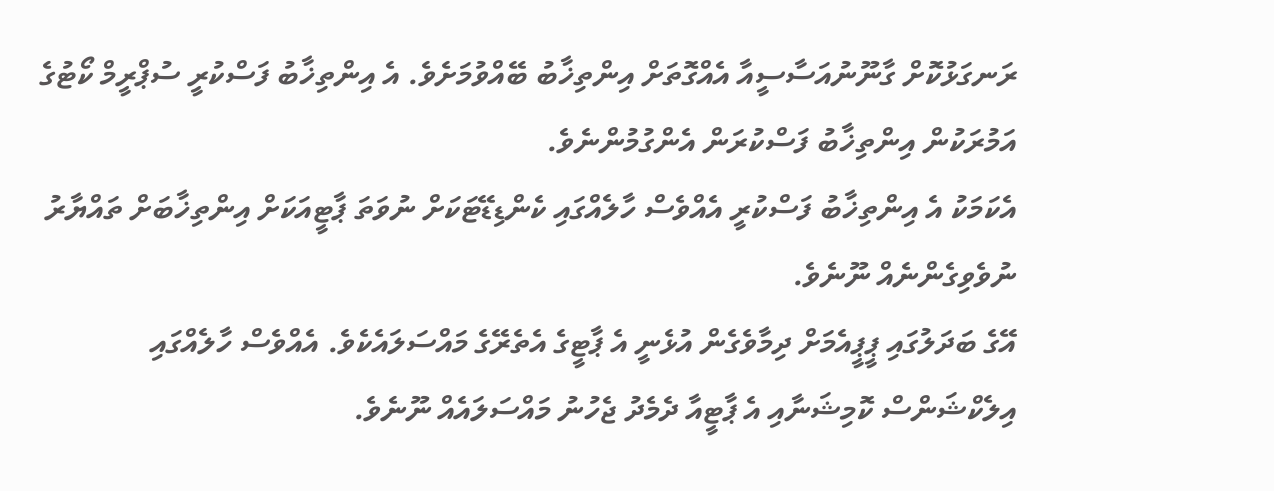ރަނގަޅުކޮށް ގާނޫނުއަސާސީއާ އެއްގޮތަށް އިންތިޚާބު ބޭއްވުމަށެވެ. އެ އިންތިޚާބު ފަސްކުރީ ސުޕްރީމް ކޯޓުގެ އަމުރަކުން އިންތިޚާބު ފަސްކުރަން އެންގުމުންނެވެ.
އެކަމަކު އެ އިންތިޚާބު ފަސްކުރީ އެއްވެސް ހާލެއްގައި ކެންޑިޑޭޓަކަށް ނުވަތަ ޕާޓީއަކަށް އިންތިޚާބަށް ތައްޔާރު ނުވެވިގެންނެއް ނޫނެވެ.
އޭގެ ބަދަލުގައި ޕީޕީއެމަށް ދިމާވެގެން އުޅެނީ އެ ޕާޓީގެ އެތެރޭގެ މައްސަލައެކެވެ. އެއްވެސް ހާލެއްގައި އިލެކްޝަންސް ކޮމިޝަނާއި އެ ޕާޓީއާ ދެމެދު ޖެހުނު މައްސަލައެއް ނޫނެވެ.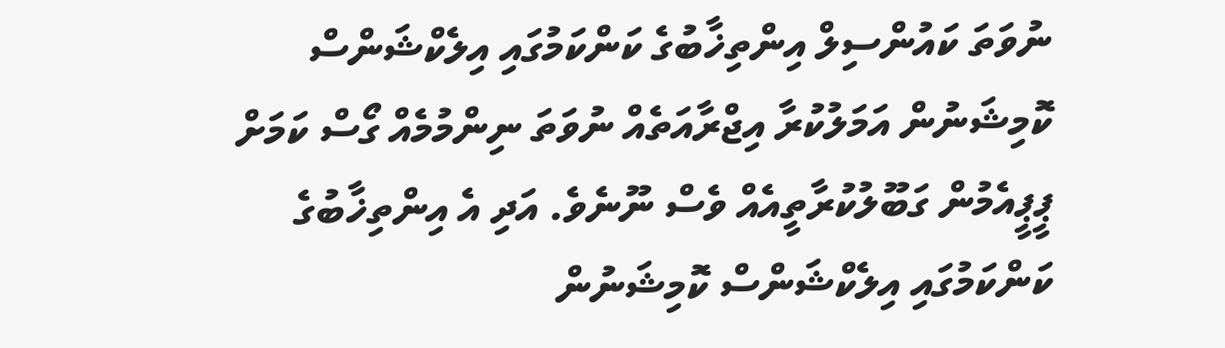ނުވަތަ ކައުންސިލް އިންތިޚާބުގެ ކަންކަމުގައި އިލެކްޝަންސް ކޮމިޝަނުން އަމަލުކުރާ އިޖްރާއަތެއް ނުވަތަ ނިންމުމެއް ގޯސް ކަމަށް ޕީޕީއެމުން ގަބޫލުކުރާތީއެއް ވެސް ނޫނެވެ. އަދި އެ އިންތިޚާބުގެ ކަންކަމުގައި އިލެކްޝަންސް ކޮމިޝަނުން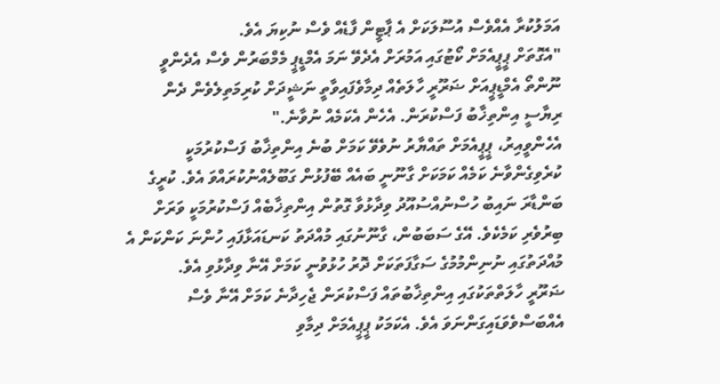އަމަލުކުރާ އެއްވެސް އުސޫލަކަށް އެ ޕާޓީން ފާޑެއް ވެސް ނުކިޔަ އެވެ.
"އެގޮތަށް ޕީޕީއެމަށް ކޯޓުގައި އަމުރަށް އެދެވޭ ނަމަ އެމްޑީޕީ މެމްބަރުން ވެސް އެދެންވީ ނޫންތޯ އެމްޑީޕީއަށް ޟަރޫރީ ހާލަތެއް ދިމާވެފައިވާތީ ނަޝީދަށް ކުރިމަތިލެވެން ދެން ރިޔާސީ އިންތިޚާބު ފަސްކުރަން. އެހެން އެކަމެއް ނުވާނެ."
އެހެންވީއިރު، ޕީޕީއެމަށް ތައްޔާރު ނުވެވޭ ކަމަށް ބުނެ އިންތިޚާބު ފަސްކުރުމަކީ ކުރެވިގެންވާނެ ކަމެއް ކަމަކަށް ގާނޫނީ ބައެއް ބޭފުޅުން ގަބޫލެއްނުކުރައްވަ އެވެ. ކުރީގެ ބަންޑާރަ ނައިބު ހުސްނުއްސުއޫދު ވިދާޅުވާ ގޮތުން އިންތިޚާބެއް ފަސްކުރުމަކީ ވަރަށް ބިރުވެރި ކަމެކެވެ. އޭގެ ސަބަބުން، ގާނޫނުގައި މުއްދަތު ކަނޑައަޅާފައި ހުންނަ ކަންކަން އެ މުއްދަތުގައި ނުނިންމުމުގެ ސަގާފަތަކަށް ދޮރު ހުޅުވުނީ ކަމަށް އޭނާ ވިދާޅުވި އެވެ.
ޟަރޫރީ ހާލަތްތަކުގައި އިންތިޚާބުތައް ފަސްކުރަން ޖެހިދާނެ ކަމަށް އޭނާ ވެސް އެއްބަސްވެވަޑައިގަންނަވަ އެވެ. އެކަމަކު ޕީޕީއެމަށް ދިމާވި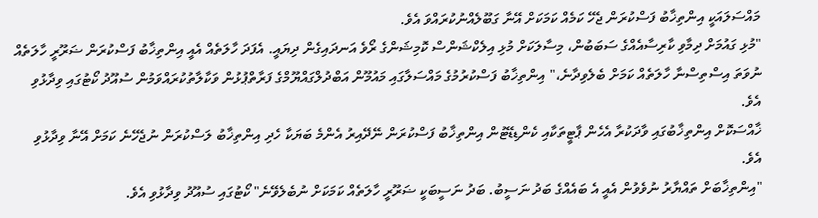މައްސަލައަކީ އިންތިޚާބު ފަސްކުރަން ޖެހޭ ކަމެއް ކަމަކަށް އޭނާ ގަބޫލެއްނުކުރައްވަ އެވެ.
"މުޅި ގައުމަށް ދިމާވި ކާރިސާއެއްގެ ސަބަބުން، މިސާލަކަށް މުޅި އިލެކްޝަންސް ކޮމިޝަންގެ ރޯވެ އަނދައިގެން ދިޔައީ. އެފަދަ ހާލަތެއް އެއީ އިންތިޚާބު ފަސްކުރަން ޟަރޫރީ ހާލަތެއް ނުވަތަ އިސްތިސްނާ ހާލަތެއް ކަމަށް ބެލެވިދާނެ،" އިންތިޚާބު ފަސްކުރުމުގެ މައްސަލާގައި މައުމޫން އަބްދުލްގައްޔޫމްގެ ފަރާތްޕުޅުން ވަކާލާތުކުރައްވަމުން ސުއޫދު ކޯޓުގައި ވިދާޅުވި އެވެ.
ޚާއްސަކޮށް އިންތިޚާބުގައި ވާދަކުރާ އެހެން ޕާޓީތަކާއި ކެންޑިޑޭޓުން އިންތިޚާބު ފަސްކުރަން ނޭދޭއިރު އެންމެ ބަޔަކާ ހެދި އިންތިޚާބު ލަސްކުރަން ނުޖެހޭނެ ކަމަށް އޭނާ ވިދާޅުވި އެވެ.
"އިންތިޚާބަށް ތައްޔާރު ނުވެވުން އެއީ އެ ބައެއްގެ ބަދު ނަސީބު. ބަދު ނަސީބަކީ ޟަރޫރީ ހާލަތެއް ކަމަކަށް ނުބެލެވޭނެ" ކޯޓުގައި ސުއޫދު ވިދާޅުވި އެވެ.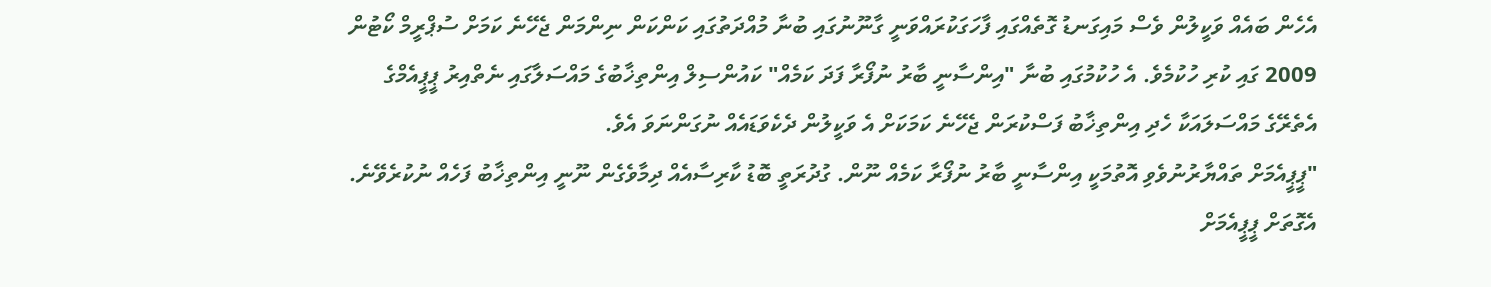އެހެން ބައެއް ވަކީލުން ވެސް މައިގަނޑު ގޮތެއްގައި ފާހަގަކުރައްވަނީ ގާނޫނުގައި ބުނާ މުއްދަތުގައި ކަންކަން ނިންމަން ޖެހޭނެ ކަމަށް ސުޕްރީމް ކޯޓުން 2009 ގައި ކުރި ހުކުމެވެ. އެ ހުކުމުގައި ބުނާ "އިންސާނީ ބާރު ނުފޯރާ ފަދަ ކަމެއް" ކައުންސިލް އިންތިޚާބުގެ މައްސަލާގައި ނެތްއިރު ޕީޕީއެމްގެ އެތެރޭގެ މައްސަލައަކާ ހެދި އިންތިޚާބު ފަސްކުރަން ޖެހޭނެ ކަމަކަށް އެ ވަކީލުން ދެކެވަޑައެއް ނުގަންނަވަ އެވެ.
"ޕީޕީއެމަށް ތައްޔާރުނުވެވި އޮތުމަކީ އިންސާނީ ބާރު ނުފޯރާ ކަމެއް ނޫން. ގުދުރަތީ ބޮޑު ކާރިސާއެއް ދިމާވެގެން ނޫނީ އިންތިޚާބު ފަހެއް ނުކުރެވޭނެ. އެގޮތަށް ޕީޕީއެމަށް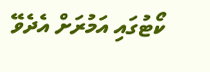ކޯޓުގައި އަމުރަށް އެދެވޭ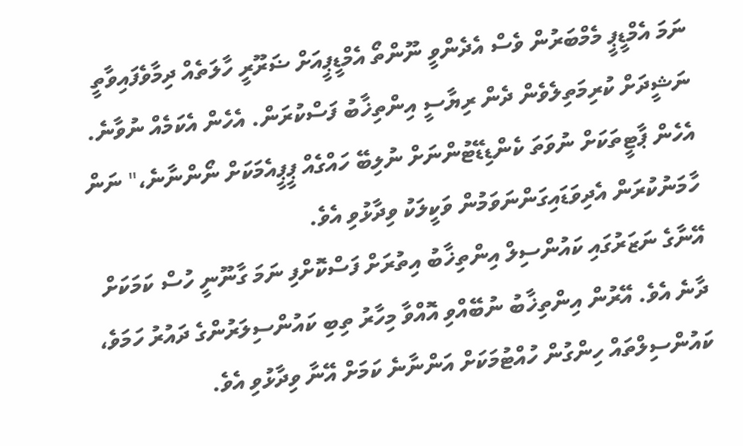ނަމަ އެމްޑީޕީ މެމްބަރުން ވެސް އެދެންވީ ނޫންތޯ އެމްޑީޕީއަށް ޟަރޫރީ ހާލަތެއް ދިމާވެފައިވާތީ ނަޝީދަށް ކުރިމަތިލެވެން ދެން ރިޔާސީ އިންތިޚާބު ފަސްކުރަން. އެހެން އެކަމެއް ނުވާނެ. އެހެން ޕާޓީތަކަށް ނުވަތަ ކެންޑިޑޭޓުންނަށް ނުލިބޭ ހައްގެއް ޕީޕީއެމަކަށް ނޯންނާނެ،" ނަން ހާމަނުކުރަން އެދިވަޑައިގަންނަވަމުން ވަކީލަކު ވިދާޅުވި އެވެ.
އޭނާގެ ނަޒަރުގައި ކައުންސިލް އިންތިޚާބު އިތުރަށް ފަސްކޮށްފި ނަމަ ގާނޫނީ ހުސް ކަމަކަށް ދާނެ އެވެ. އޭރުން އިންތިޚާބު ނުބޭއްވި އޮއްވާ މިހާރު ތިބި ކައުންސިލަރުންގެ ދައުރު ހަމަވެ، ކައުންސިލްތައް ހިންގުން ހުއްޓުމަކަށް އަންނާނެ ކަމަށް އޭނާ ވިދާޅުވި އެވެ.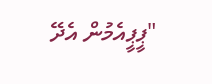"ޕީޕީއެމުން އެދޭ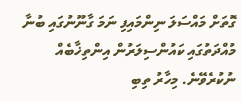ގޮތަށް މައްސަލަ ނިންމައިފި ނަމަ ގާނޫނުގައި ބުނާ މުއްދަތުގައި ކައުންސިލަރުން އިންތިޚާބެއް ނުކުރެވޭނެ. މިހާރު ތިބި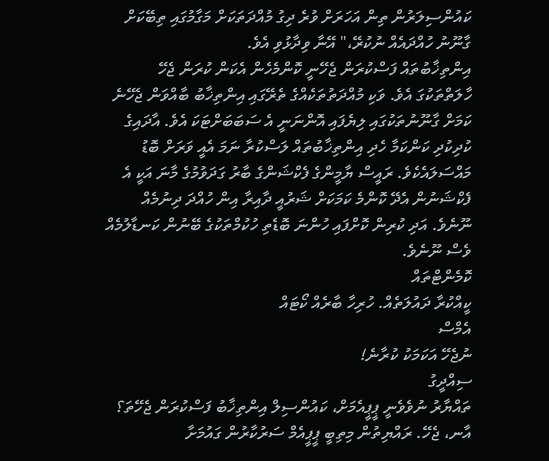ކައުންސިލަރުން ތިން އަހަރަށް ވުރެ ދިގު މުއްދަތަކަށް މަގާމުގައި ތިބޭކަށް ގާނޫނު ހުއްދައެއް ނުކުރޭ،" އޭނާ ވިދާޅުވި އެވެ.
އިންތިޚާބުތައް ފަސްކުރަން ޖެހޭނީ ކޮންމެހެން އެކަން ކުރަން ޖެހޭ ހާލަތްތަކުގަ އެވެ. ވަކި މުއްދަތުތަކެއްގެ ތެރޭގައި އިންތިޚާބު ބާއްވަން ޖެހޭނެ ކަމަށް ގާނޫނުތަކުގައި ލިޔެފައި އޮންނަނީ އެ ސަބަބަށްޓަކަ އެވެ. އާދައިގެ ކުދިކުދި ކަންކަމާ ހެދި އިންތިޚާބުތައް ލަސްކުރާ ނަމަ އެއީ ވަރަށް ބޮޑު މައްސަލައެކެވެ. ރައީސް ޔާމީންގެ ފެކްޝަންގެ ބާރު ގަދަވުމުގެ މާނަ އަކީ އެ ފެކްޝަނުން އެދޭ ކޮންމެ ކަމަކަށް ޝަރުއީ ދާއިރާ އިން ހުއްދަ ދިނުމެއް ނޫނެވެ. އަދި ކުރިން ކޮށްފައި ހުންނަ ބޮޑެތި ހުކުމްތަކުގެ ބޭނުން ކަނޑާލުމެއް ވެސް ނޫނެވެ.
ކޮމެންޓްތައް
ކީއްކުރާ ދައުލަތެއް. ހުރިހާ ބާރެއް ކޯޓައް
އެމްސް
ނުޖެހޭ އަކަމަކު ކުރާނެ!
ސިއްދީގު
ތައްޔާރު ނުވެވެނީ ޕީޕީއެމަށް، ކައުންސިލް އިންތިޚާބު ފަސްކުރަން ޖެހޭތަ؟ އާނ، ޖެހޭ. ރައްޔިތުން މިތިބީ ޕީޕީއެމް ސަރުކާރުން ގައުމަށާ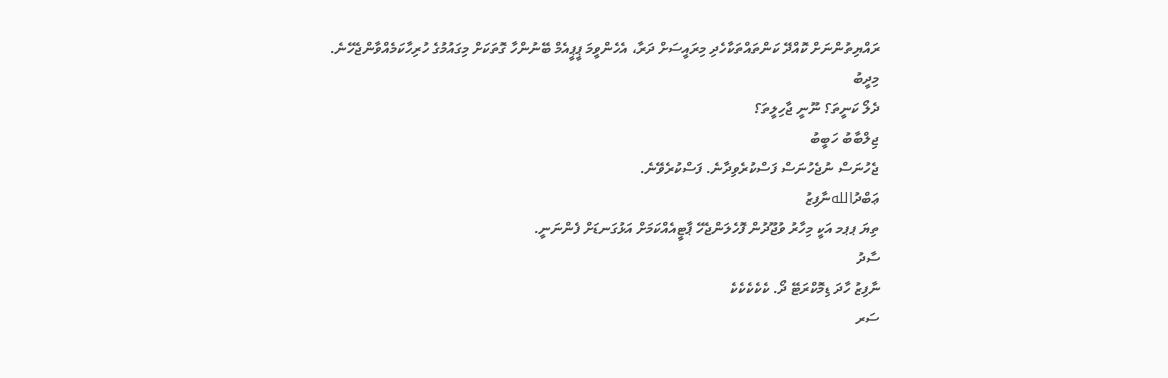ރައްޔިތުންނަށް ކޮއްދޭ ކަންތައްތަކާހެދި މިރައީސަށް ދަރާ، އެހެންވީމަ ޕީޕީއެމް ބޭނުންހާ ގޮތަކަށް މިގައުމުގެ ހުރިހާކަމެއްވާންޖެހޭނެ.
މިދީބު
ދެލޯ ކަނީތަ؟ ނޫނީ ޖާހިލީތަ؟
ޖިލްބާބު ހަބީބު
ޖެހުނަސް ނުޖެހުނަސް ފަސްކުރެވިދާނެ. ފަސްކުރެވޭނެ.
ޢަބްދުاللهނާފިޒު
ތިޔަ ޕޕމ އަކީ މިހާރު ވުޖޫދުން ފޮހެލަންޖެހޭ ޕާޓީއެއްކަމަށް އަޅުގަނޑަށް ފެންނަނީ.
ސާދު
ނާފިޒު ހާދަ ޑިމޮކްރަޓޭ ދޯ. ކެކެކެކެކެ
ސަރ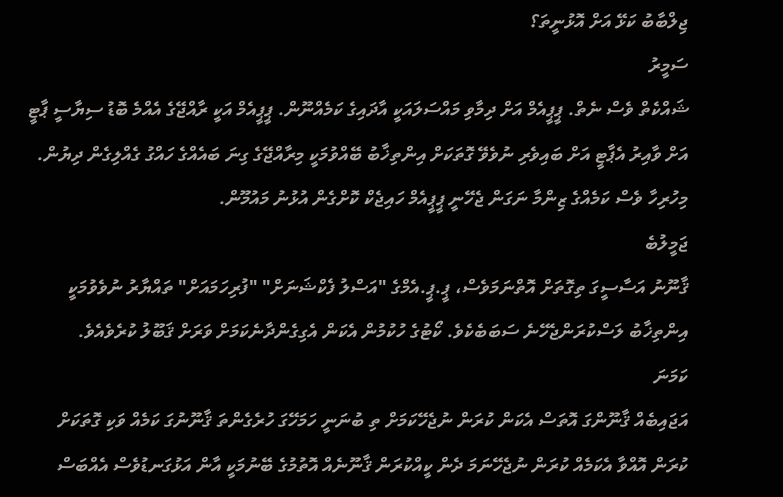ޖިލްބާބު ކަޅޭ އަށް އޮޅުނީތަ؟
ސަމީރު
ޝައްކެތް ވެސް ނެތް. ޕީޕީއެމް އަށް ދިމާވި މައްސަލައަކީ އާދައިގެ ކަމެއްނޫން. ޕީޕީއެމް އަކީ ރާއްޖޭގެ އެއްމެ ބޮޑު ސިޔާސީ ޕާޓީ އަށް ވާއިރު އެޕާޓީ އަށް ބައިވެރި ނުވެވޭ ގޮތަކަށް އިންތިޚާބު ބޭއްވުމަކީ މިރާއްޖޭގެ ގިނަ ބައެއްގެ ހައްގު ގެއްލިގެން ދިޔުން. މިހުރިހާ ވެސް ކަމެއްގެ ޒިންމާ ނަގަން ޖެހޭނީ ޕީޕީއެމް ހައިޖެކް ކޮށްގެން އުޅުނު މައުމޫން.
ޖަމީލުބެ
ޤާނޫނު އަސާސީގަ ތިގޮތަށް އޮތްނަމަވެސް، ޕީ.ޕީ.އެމްގެ "އަސްލު ފެކްޝަނަށް" "ފުރިހަމައަށް" ތައްޔާރު ނުވެވުމަކީ އިންތިޚާބު ލަސްކުރަންޖެހޭނެ ސަބަބެކެވެ. ކޯޓުގެ ހުކުމުން އެކަން އެގިގެންދާނެކަމަށް ވަރަށް ޤަބޫލު ކުރެވެއެވެ.
ކަމަނަ
އަޖައިބެއް ޤާނޫންގަ އޮތަސް އެކަން ކުރަން ނުޖެހޭކަމަށް ތި ބުނަނީ ހަމަހޭގަ ހުރެގެންތަ ޤާނޫނުގަ ކަމެއް ވަކި ގޮތަކަށް ކުރަން އޮއްވާ އެކަމެއް ކުރަން ނުޖެހޭނަމަ ދެން ކީއްކުރަން ޤާނޫނެއް އޮތުމުގެ ބޭނުމަކީ އާން އަޅުގަނޑުވެސް އެއްބަސް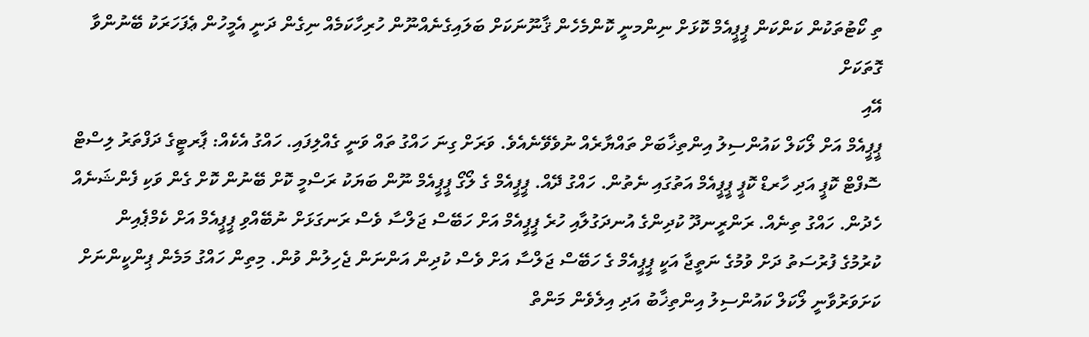ތި ކޯޓުތަކުން ކަންކަން ޕީޕީއެމް ކޮޅަށް ނިންމނީ ކޮންމެހެން ޤާނޫނަކަށް ބަލައިގެނެއްނޫން ހުރިހާކަމެއް ނިގެން ދަނީ އެމީހުން ޢެފަހަރަކު ބޭނުންވާ ގޮތަކަށް
އޭއި
ޕީޕީއެމް އަށް ލޯކަލް ކައުންސިލު އިންތިޚާބަށް ތައްޔާރެއް ނުވެވޭނެއެވެ. ވަރަށް ގިނަ ހައްގު ތައް ވަނީ ގެއްލިފައި. ހައްގު އެކެއް: ޕާރޓީގެ ދަފްތަރު ލިސްޓް ސޮފްޓް ކޮޕީ އަދި ހާރޑް ކޮޕީ ޕީޕީއެމް އަތުގައި ނެތުން. ހައްގު ދޭއް. ޕީޕީއެމް ގެ ލޯގޯ ޕީޕީއެމް ނޫން ބަޔަކު ރަސްމީ ކޮށް ބޭނުން ކޮށް ގެން ވަކި ފެންޝަނެއް ހެދުން. ހައްގު ތިނެއް. ރަންރީނދޫ ކުދިންގެ އުނދަގުލާއި ހުރެ ޕީޕީއެމް އަށް ހަބޭސް ޖަލްސާ ވެސް ރަނގަޅަށް ނުބޭއްވި ޕީޕީއެމް އަށް ކެމްޕެއިން ކުރުމުގެ ފުރުސަތު ދަށް ވުމުގެ ނަތީޖާ އަކީ ޕީޕީއެމް ގެ ހަބޭސް ޖަލްސާ އަށް ވެސް ކުދިން އަންނަން ޖެހިލުން ވުން. މިތިން ހައްގު މަމެން ޕިންކީންނަށް ކަށަވަރުވާނީ ލޯކަލް ކައުންސިލު އިންތިޚާބު އަދި އިލެވެން މަންތް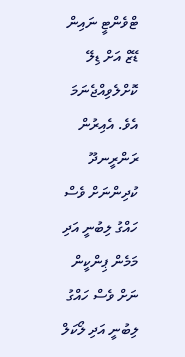ޓްވެންޓީ ނައިން ޑޭޒް އަށް ޑިލޭ ކޮށްލެވިއްޖެނަމަ އެވެ. އެއިރުން ރަންރީނދޫ ކުދިންނަށް ވެސް ހައްގު ލިބުނީ އަދި މަމެން ޕިންކީން ނަށް ވެސް ހައްގު ލިބުނީ އަދި ލޯކަލް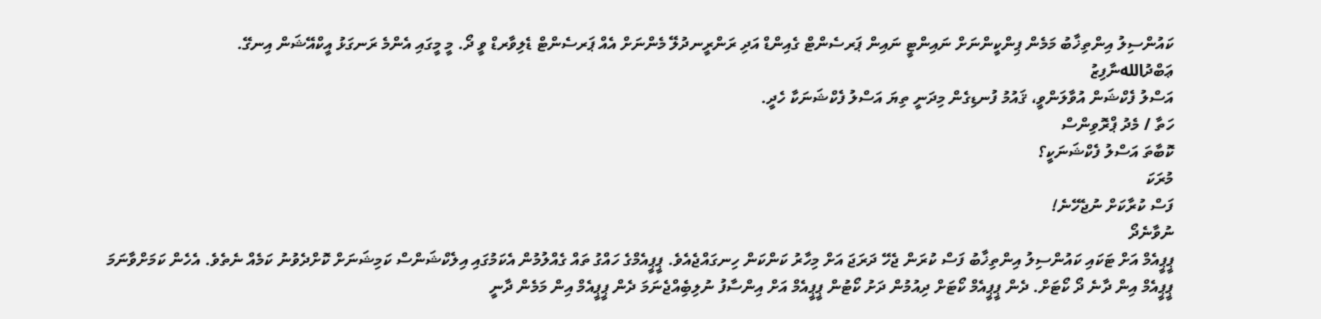ކައުންސިލު އިންތިޚާބު މަމެން ޕިންކީންނަށް ނައިންޓީ ނައިން ޕަރސެންޓް ގެއިންޑް އަދި ރަންރީނދުލޭ މެންނަށް އެއް ޕަރސެންޓް ޑެލިވާރޑް ވީ ދޯ. މީ މީގައި އެންމެ ރަނގަޅު އީކްއޭޝަން އިނގޭ.
ޢަބްދުاللهނާފިޒު
އަސްލު ފެކްޝަން އުވާލަންވީ، ޤައުމު ފުނޑިގެން މިދަނީ ތިޔަ އަސްލު ފެކްޝަނަކާ ހެދީ.
ހަތާ / މެދު ޕްރޮވިންސް
ކޮބާތަ އަސްލު ފެކްޝަނަކީ؟
މުރަކަ
ފަސް ކުރާކަށް ނުޖެހޭނެ!
ނުވާނެދޯ
ޕީޕީއެމް އަށް ޓަކައި ކައުންސިލު އިންތިޚާބު ފަސް ކުރަން ޖެހޭ ދަރަޖަ އަށް މިހާރު ކަންކަން ހިނގައްޖެއެވެ. ޕީޕީއެމްގެ ހައްގު ތައް ގެއްލުމުން އެކަމުގައި އިލެކްޝަންސް ކަމިޝަނަށް ކޮށްދެވުނު ކަމެއް ނެތެވެ. އެހެން ކަމަށްވާނަމަ ޕީޕީއެމް އިން ދާނެ ދޯ ކޯޓަށް. ދެން ޕީޕީއެމް ކޯޓަށް ދިއުމުން ދަށު ކޯޓުން ޕީޕީއެމް އަށް އިންސާފު ނުލިބިެއްޖެނަމަ ދެން ޕީޕީއެމް އިން މަމެން ދާނީ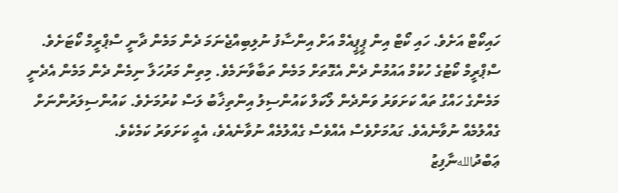ހައިކޯޓް އަށެވެ. ހައި ކޯޓް އިން ޕީޕީއެމް އަށް އިންސާފު ނުލިބިއްޖެނަމަ ދެން މަމެން ދާނީ ސްޕްރީމް ކޯޓަށެވެ. ސްޕްރީމް ކޯޓުގެ ހުކުމް އައުމުން ދެން އެގޮތަށް މަމެން ތަބާވާނަމެވެ. މިތިން މަރުހަލާ ނިމެން ދެން މަމެން އެދެނީ މަމެންގެ ހައްގު ތައް ކަށަވަރު ވަންދެން ލޯކަލް ކައުންސިލު އިންތިޚާބު ލަސް ކުރުމަށެވެ. ކައުންސިލަރުންނަށް ގެއްލުމެއް ނުވާނެއެވެ. ގައުމަށްވެސް އެއްވެސް ގެއްލުމެއް ނުވާނެއެވެ، އެއީ ކަށަވަރު ކަމެކެވެ.
ޢަބްދުاللهނާފިޒު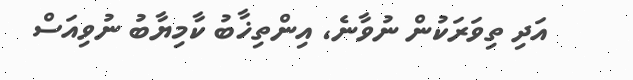އަދި ތިވަރަކުން ނުވާނެ، އިންތިޚާބު ކާމިޔާބު ނުވިއަސް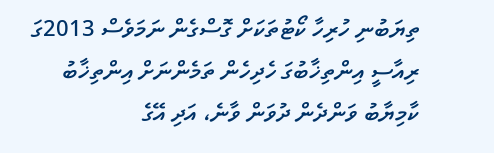ތިޔަބުނި ހުރިހާ ކޯޓުތަކަށް ގޮސްގެން ނަމަވެސް 2013ގަ ރިއާސީ އިންތިޚާބުގަ ހެދިހެން ތަމެންނަށް އިންތިޚާބު ކާމިޔާބު ވަންދެން ދުވަން ވާނެ، އަދި އޭގެ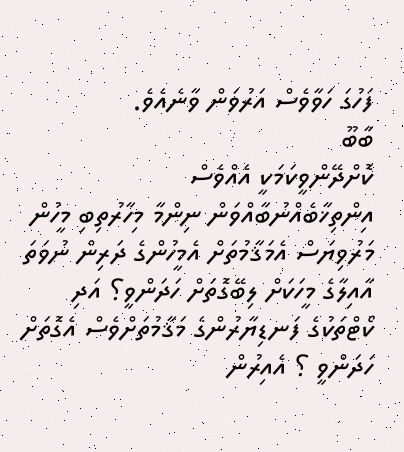ފަހުގަ ހަވާވެސް އަރުވަން ވާނެއެވެ.
ބާބޫ
ކޮށްދޭންވީކަމަކީ އެއްވެސް އިންތިޚާބެއްނުބާއްވަން ނިންމާ މިހާރުތިބި މީހުން މަރުވިޔަސް އެމަޤާމުތަށް އެމީހުންގެ ދަރިން ނުވަތަ އާއިލާގެ މީހަކަށް ލިބޭގޮތަށް ހަދަންވީ؟ އަދި ކޯޓްތަކުގެ ފަނޑިޔާރުންގެ މަޤާމުތަށްވެސް އެގޮތަށް ހަދަންވީ ؟ އެއިރުން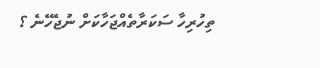ތިހުރިހާ ސަކަރާތެއްޖަހާކަށް ނުޖެހޭނެ ؟